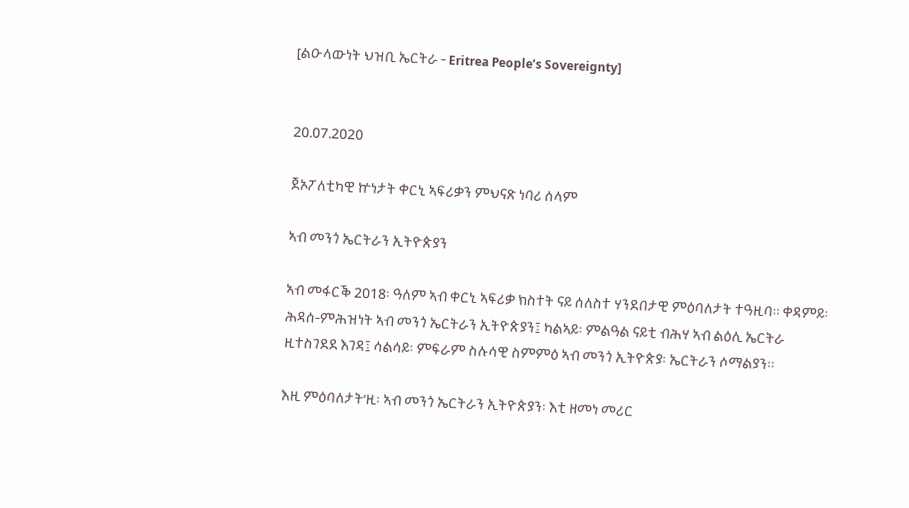[ልዑላውነት ህዝቢ ኤርትራ - Eritrea People’s Sovereignty]


20.07.2020

ጀኦፖለቲካዊ ኵነታት ቀርኒ ኣፍሪቃን ምህናጽ ነባሪ ሰላም

ኣብ መንጎ ኤርትራን ኢትዮጵያን

ኣብ መፋርቕ 2018፡ ዓለም ኣብ ቀርኒ ኣፍሪቃ ክስተት ናይ ሰለስተ ሃንደበታዊ ምዕባለታት ተዓዚባ። ቀዳምይ፡ ሕዳሰ-ምሕዝነት ኣብ መንጎ ኤርትራን ኢትዮጵያን፤ ካልኣይ፡ ምልዓል ናይቲ ብሕሃ ኣብ ልዕሊ ኤርትራ ዚተስገደደ እገዳ፤ ሳልሳይ፡ ምፍራም ስሉሳዊ ስምምዕ ኣብ መንጎ ኢትዮጵያ፡ ኤርትራን ሶማልያን።

እዚ ምዕባለታት’ዚ፡ ኣብ መንጎ ኤርትራን ኢትዮጵያን፡ እቲ ዘመነ መሪር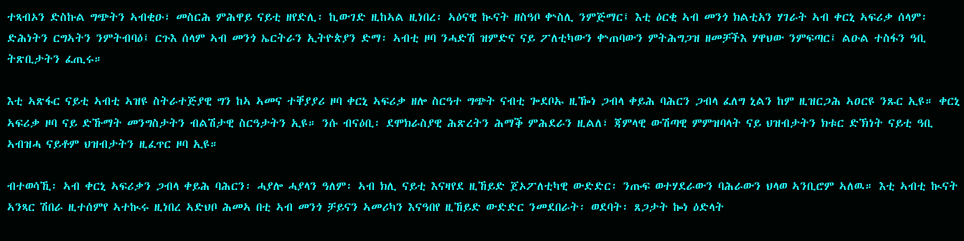ተጻብኦን ድስኩል ግጭትን ኣብቂዑ፣ መስርሕ ምሕዋይ ናይቲ ዘየድሊ፡ ኪውገድ ዚከኣል ዚነበረ፡ ኣዕናዊ ኲናት ዘስዓቦ ቍስሊ ንምጅማር፤ እቲ ዕርቂ ኣብ መንጎ ክልቲአን ሃገራት ኣብ ቀርኒ ኣፍሪቃ ሰላም፡ ድሕነትን ርግኣትን ንምትብባዕ፤ ርጉእ ሰላም ኣብ መንጎ ኤርትራን ኢትዮጵያን ድማ፡ ኣብቲ ዞባ ንሓድሽ ዝምድና ናይ ፖለቲካውን ቍጠባውን ምትሕግጋዝ ዘመቻችእ ሃዋህው ንምፍጣር፤ ልዑል ተስፋን ዓቢ ትጽቢታትን ፈጢሩ።

እቲ ኣጽፋር ናይቲ ኣብቲ ኣዝዩ ስትራተጅያዊ ግን ከኣ ኣመና ተቐያያሪ ዞባ ቀርኒ ኣፍሪቃ ዘሎ ስርዓተ ግጭት ናብቲ ጐደቦኡ ዚዀነ ጋብላ ቀይሕ ባሕርን ጋብላ ፈለግ ኒልን ከም ዚዝርጋሕ ኣዐርዩ ንጹር ኢዩ። ቀርኒ ኣፍሪቃ ዞባ ናይ ድኹማት መንግስታትን ብልሽታዊ ስርዓታትን ኢዩ። ንሱ ብናዕቢ፡ ደሞክራስያዊ ሕጽረትን ሕማቕ ምሕደራን ዚልለ፣ ጃምላዊ ውሽጣዊ ምምዝባላት ናይ ህዝብታትን ክቱር ድኽነት ናይቲ ዓቢ ኣብዝሓ ናይቶም ህዝብታትን ዚፈጥር ዞባ ኢዩ።

ብተወሳኺ፡ ኣብ ቀርኒ ኣፍሪቃን ጋብላ ቀይሕ ባሕርን፡ ሓያሎ ሓያላን ዓለም፡ ኣብ ክሊ ናይቲ እናዛየደ ዚኸይድ ጀኦፖለቲካዊ ውድድር፡ ንጡፍ ወተሃደራውን ባሕራውን ህላወ ኣንቢሮም ኣለዉ። እቲ ኣብቲ ኲናት ኣንጻር ሽበራ ዚተሰምየ ኣተኲሩ ዚነበረ ኣድህቦ ሕመኣ በቲ ኣብ መንጎ ቻይናን ኣመሪካን እናዓበየ ዚኸይድ ውድድር ንመደበራት፡ ወደባት፡ ጸጋታት ኰነ ዕድላት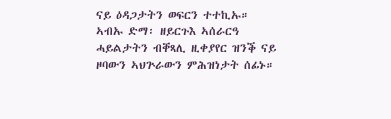ናይ ዕዳጋታትን ወፍርን ተተኪኡ። ኣብኡ ድማ፡ ዘይርጉእ ኣሰራርዓ ሓይልታትን ብቐጻሊ ዚቀያየር ዝንቕ ናይ ዞባውን ኣህጕራውን ምሕዝነታት ሰፊኑ።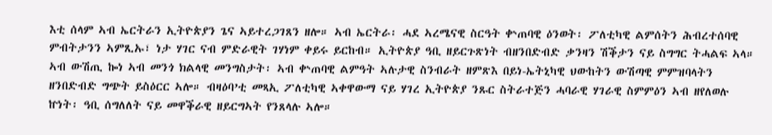እቲ ሰላም ኣብ ኤርትራን ኢትዮጵያን ጌና ኣይተረጋገጸን ዘሎ። ኣብ ኤርትራ፡ ሓደ ኣረሜናዊ ስርዓት ቍጠባዊ ዕንወት፡ ፖለቲካዊ ልምሰትን ሕብረተሰባዊ ምብትታንን ኣምጺኡ፣ ነታ ሃገር ናብ ምድራዊት ገሃነም ቀይሩ ይርከብ። ኢትዮጵያ ዓቢ ዘይርጉጽነት ብዘንበድብድ ቃንዛን ሽቕታን ናይ ስግግር ትሓልፍ ኣላ። ኣብ ውሽጢ ኰነ ኣብ መንጎ ክልላዊ መንግስታት፡ ኣብ ቍጠባዊ ልምዓት ኣሉታዊ ስንብራት ዘምጽእ በይነ-ኤትኒካዊ ህውከትን ውሽጣዊ ምምዝባላትን ዘንበድብድ ግጭት ይስዕርር ኣሎ። ብዛዕባ’ቲ መጻኢ ፖለቲካዊ ኣቀዋውማ ናይ ሃገረ ኢትዮጵያ ንጹር ስትራተጅን ሓባራዊ ሃገራዊ ስምምዕን ኣብ ዘየለወሉ ኵነት፡ ዓቢ ሰግለለት ናይ መዋቕራዊ ዘይርግኣት የንጸላሉ ኣሎ።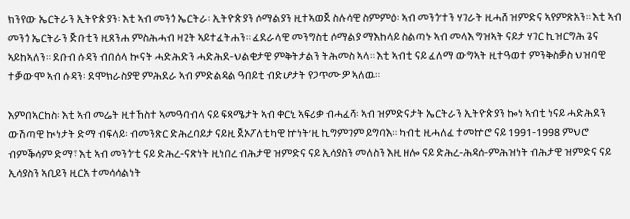ክንየው ኤርትራን ኢትዮጵያን፡ እቲ ኣብ መንጎ ኤርትራ፡ ኢትዮጵያን ሶማልያን ዚተኣወጀ ስሉሳዊ ስምምዕ፡ ኣብ መንጎ’ተን ሃገራት ዚሓሸ ዝምድና ኣየምጽአን። እቲ ኣብ መንጎ ኤርትራን ጅቡቲን ዚጸንሐ ምስሕሓብ ዛጊት ኣይተፈትሐን። ፈደራላዊ መንግስቲ ሶማልያ ማእከላይ ስልጣኑ ኣብ መላእ ግዝኣት ናይታ ሃገር ኪዝርግሕ ጌና ኣይከኣለን። ደቡብ ሱዳን ብበሰላ ኲናት ሓድሕድን ሓድሕደ-ህልቂታዊ ምቅትታልን ትሕመስ ኣላ። እቲ ኣብቲ ናይ ፈለማ ውግኣት ዚተዓወተ ምንቅስቓስ ህዝባዊ ተቓውሞ ኣብ ሱዳን፡ ደሞክራስያዊ ምሕደራ ኣብ ምድልዳል ዓበይቲ ብድሆታት የጋጥሙዎ ኣለዉ።

እምበኣርከስ፡ እቲ ኣብ መሬት ዚተኸስተ ኣመዓባብላ ናይ ፍጻሜታት ኣብ ቀርኒ ኣፍሪቃ ብሓፈሻ፡ ኣብ ዝምድናታት ኤርትራን ኢትዮጵያን ኰነ ኣብቲ ነናይ ሓድሕደን ውሽጣዊ ኲነታት ድማ ብፍላይ፡ ብመንጽር ድሕረባይታ ናይዚ ጀኦፖለቲካዊ ኵነት’ዚ ኪግምገም ይግባእ። ካብቲ ዚሓለፈ ተመኵሮ ናይ 1991-1998 ምህሮ ብምቕሳም ድማ፣ እቲ ኣብ መንጎ’ቲ ናይ ድሕረ-ናጽነት ዚነበረ ብሕታዊ ዝምድና ናይ ኢሳያስን መለስን እዚ ዘሎ ናይ ድሕረ-ሕዳሰ-ምሕዝነት ብሕታዊ ዝምድና ናይ ኢሳያስን ኣቢይን ዚርአ ተመሳሳልነት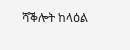ሻቕሎት ከላዕል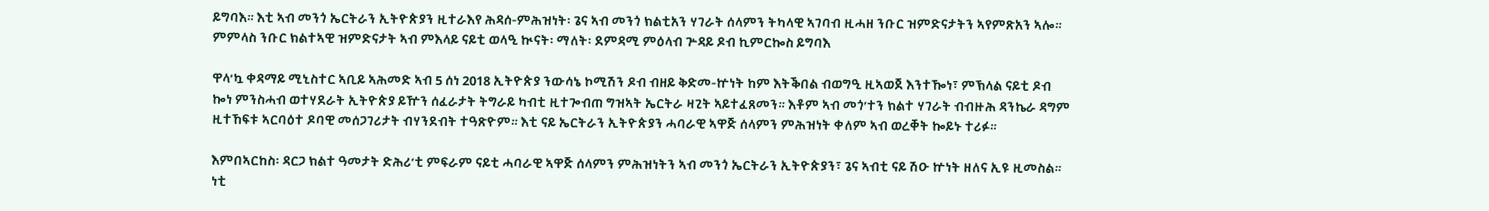ይግባእ። እቲ ኣብ መንጎ ኤርትራን ኢትዮጵያን ዚተራእየ ሕዳሰ-ምሕዝነት፡ ጌና ኣብ መንጎ ክልቲአን ሃገራት ሰላምን ትካላዊ ኣገባብ ዚሓዘ ንቡር ዝምድናታትን ኣየምጽአን ኣሎ። ምምላስ ንቡር ክልተኣዊ ዝምድናታት ኣብ ምእላይ ናይቲ ወላዒ ኲናት፡ ማለት፡ ደምዳሚ ምዕላብ ጕዳይ ዶብ ኪምርኰስ ይግባእ

ዋላ’ኳ ቀዳማይ ሚኒስተር ኣቢይ ኣሕመድ ኣብ 5 ሰነ 2018 ኢትዮጵያ ንውሳኔ ኮሚሽን ዶብ ብዘይ ቅድመ-ኵነት ከም እትቕበል ብወግዒ ዚኣወጀ እንተዀነ፣ ምኽላል ናይቲ ዶብ ኰነ ምንስሓብ ወተሃደራት ኢትዮጵያ ይዅን ሰፈራታት ትግራይ ካብቲ ዚተጐብጠ ግዝኣት ኤርትራ ዛጊት ኣይተፈጸመን። እቶም ኣብ መጎ’ተን ክልተ ሃገራት ብብዙሕ ዳንኬራ ዳግም ዚተኸፍቱ ኣርባዕተ ዶባዊ መሰጋገሪታት ብሃንደብት ተዓጽዮም። እቲ ናይ ኤርትራን ኢትዮጵያን ሓባራዊ ኣዋጅ ሰላምን ምሕዝነት ቀለም ኣብ ወረቐት ኰይኑ ተሪፉ።

እምበኣርከስ፡ ዳርጋ ክልተ ዓመታት ድሕሪ’ቲ ምፍራም ናይቲ ሓባራዊ ኣዋጅ ሰላምን ምሕዝነትን ኣብ መንጎ ኤርትራን ኢትዮጵያን፣ ጌና ኣብቲ ናይ ሽዑ ኵነት ዘለና ኢዩ ዚመስል። ነቲ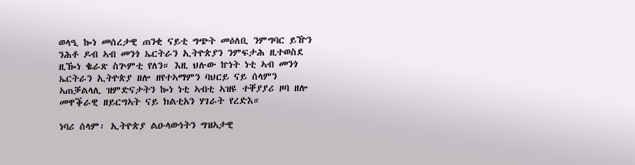ወላዒ ኰነ መሰረታዊ ጠንቂ ናይቲ ግጭት መዕለቢ ንምግባር ይዅን ንሕቶ ዶብ ኣብ መንጎ ኤርትራን ኢትዮጵያን ንምፍታሕ ዚተወስደ ዚዀነ ቈራጽ ስጕምቲ የለን። እዚ ህሉው ኵነት ነቲ ኣብ መንጎ ኤርትራን ኢትዮጵያ ዘሎ ዘየተኣማምን ባህርይ ናይ ሰላምን ኣጠቓልላሊ ዝምድናታትን ኰነ ነቲ ኣብቲ ኣዝዩ ተቐያያሪ ዞባ ዘሎ መዋቕራዊ ዘይርግኣት ናይ ክልቲአን ሃገራት የረድእ።

ነባሪ ሰላም፡ ኢትዮጵያ ልዑላውነትን ግዝኣታዊ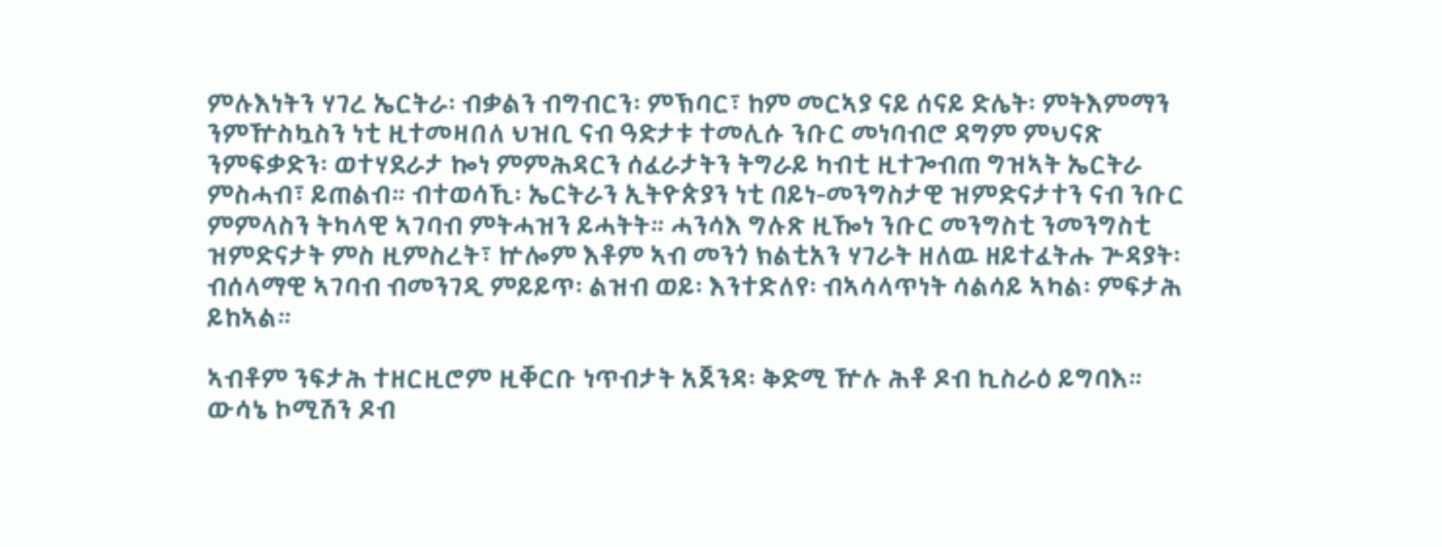ምሉእነትን ሃገረ ኤርትራ፡ ብቃልን ብግብርን፡ ምኽባር፣ ከም መርኣያ ናይ ሰናይ ድሌት፡ ምትእምማን ንምዅስኳስን ነቲ ዚተመዛበለ ህዝቢ ናብ ዓድታቱ ተመሊሱ ንቡር መነባብሮ ዳግም ምህናጽ ንምፍቃድን፡ ወተሃደራታ ኰነ ምምሕዳርን ሰፈራታትን ትግራይ ካብቲ ዚተጐብጠ ግዝኣት ኤርትራ ምስሓብ፣ ይጠልብ። ብተወሳኺ፡ ኤርትራን ኢትዮጵያን ነቲ በይነ-መንግስታዊ ዝምድናታተን ናብ ንቡር ምምላስን ትካላዊ ኣገባብ ምትሓዝን ይሓትት። ሓንሳእ ግሉጽ ዚዀነ ንቡር መንግስቲ ንመንግስቲ ዝምድናታት ምስ ዚምስረት፣ ኵሎም እቶም ኣብ መንጎ ክልቲአን ሃገራት ዘለዉ ዘይተፈትሑ ጕዳያት፡ ብሰላማዊ ኣገባብ ብመንገዲ ምይይጥ፡ ልዝብ ወይ፡ እንተድለየ፡ ብኣሳላጥነት ሳልሳይ ኣካል፡ ምፍታሕ ይከኣል።

ኣብቶም ንፍታሕ ተዘርዚሮም ዚቐርቡ ነጥብታት አጀንዳ፡ ቅድሚ ዅሉ ሕቶ ዶብ ኪስራዕ ይግባእ። ውሳኔ ኮሚሽን ዶብ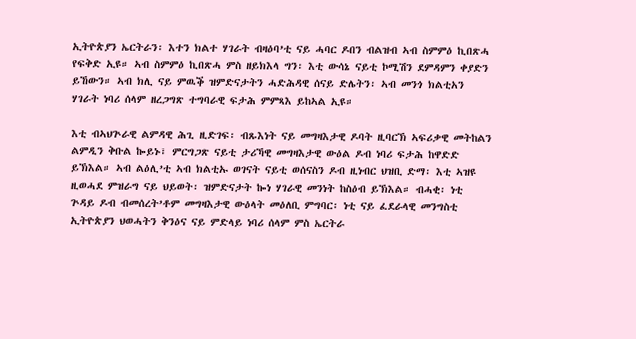ኢትዮጵያን ኤርትራን፡ እተን ክልተ ሃገራት ብዛዕባ’ቲ ናይ ሓባር ዶበን ብልዝብ ኣብ ስምምዕ ኪበጽሓ የፍቅድ ኢዩ። ኣብ ስምምዕ ኪበጽሓ ምስ ዘይክእላ ግን፡ እቲ ውሳኔ ናይቲ ኮሚሽን ደምዳምን ቀያድን ይኸውን። ኣብ ክሊ ናይ ምዉቕ ዝምድናታትን ሓድሕዳዊ ሰናይ ድሌትን፡ ኣብ መንጎ ክልቲአን ሃገራት ነባሪ ሰላም ዘረጋግጽ ተግባራዊ ፍታሕ ምምጻእ ይከኣል ኢዩ።

እቲ ብኣህጕራዊ ልምዳዊ ሕጊ ዚድገፍ፡ ብጹእነት ናይ መግዛእታዊ ዶባት ዚባርኽ ኣፍሪቃዊ መትከልን ልምዲን ቅቡል ኰይኑ፣ ምርግጋጽ ናይቲ ታሪኻዊ መግዛእታዊ ውዕል ዶብ ነባሪ ፍታሕ ከዋድድ ይኽእል። ኣብ ልዕሊ’ቲ ኣብ ክልቲኡ ወገናት ናይቲ ወሰናስን ዶብ ዚነብር ህዝቢ ድማ፡ እቲ ኣዝዩ ዚወሓደ ምዝራግ ናይ ህይወት፡ ዝምድናታት ኰነ ሃገራዊ መንነት ከስዕብ ይኽእል። ብሓቂ፡ ነቲ ጕዳይ ዶብ ብመሰረት’ቶም መግዛእታዊ ውዕላት መዕለቢ ምግባር፡ ነቲ ናይ ፈደራላዊ መንግስቲ ኢትዮጵያን ህወሓትን ቅንዕና ናይ ምድላይ ነባሪ ሰላም ምስ ኤርትራ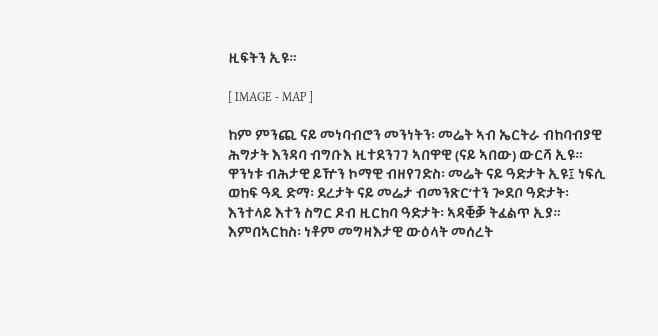ዚፍትን ኢዩ።

[ IMAGE - MAP ]

ከም ምንጪ ናይ መነባብሮን መንነትን፡ መሬት ኣብ ኤርትራ ብከባብያዊ ሕግታት እንዳባ ብግቡእ ዚተደንገገ ኣበዋዊ (ናይ ኣበው) ውርሻ ኢዩ። ዋንነቱ ብሕታዊ ይዅን ኮማዊ ብዘየገድስ፡ መሬት ናይ ዓድታት ኢዩ፤ ነፍሲ ወከፍ ዓዲ ድማ፡ ደረታት ናይ መሬታ ብመንጽር’ተን ጐደቦ ዓድታት፡ እንተላይ እተን ስግር ዶብ ዚርከባ ዓድታት፡ ኣዳቒቓ ትፈልጥ ኢያ። እምበኣርከስ፡ ነቶም መግዛእታዊ ውዕላት መሰረት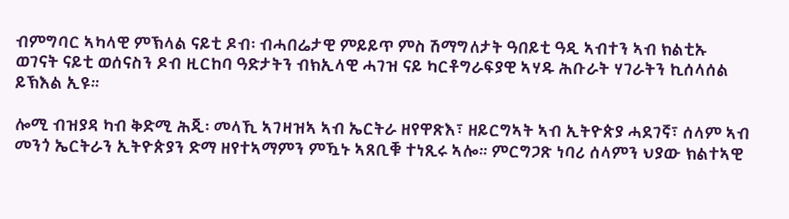ብምግባር ኣካላዊ ምኽላል ናይቲ ዶብ፡ ብሓበሬታዊ ምይይጥ ምስ ሽማግለታት ዓበይቲ ዓዲ ኣብተን ኣብ ክልቲኡ ወገናት ናይቲ ወሰናስን ዶብ ዚርከባ ዓድታትን ብክኢላዊ ሓገዝ ናይ ካርቶግራፍያዊ ኣሃዱ ሕቡራት ሃገራትን ኪሰላሰል ይኽእል ኢዩ።

ሎሚ ብዝያዳ ካብ ቅድሚ ሕጂ፡ መላኺ ኣገዛዝኣ ኣብ ኤርትራ ዘየዋጽእ፣ ዘይርግኣት ኣብ ኢትዮጵያ ሓደገኛ፣ ሰላም ኣብ መንጎ ኤርትራን ኢትዮጵያን ድማ ዘየተኣማምን ምዃኑ ኣጸቢቑ ተነጺሩ ኣሎ። ምርግጋጽ ነባሪ ሰላምን ህያው ክልተኣዊ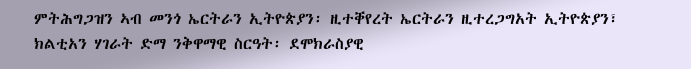ምትሕግጋዝን ኣብ መንጎ ኤርትራን ኢትዮጵያን፡ ዚተቐየረት ኤርትራን ዚተረጋግአት ኢትዮጵያን፣ ክልቲአን ሃገራት ድማ ንቅዋማዊ ስርዓት፡ ደሞክራስያዊ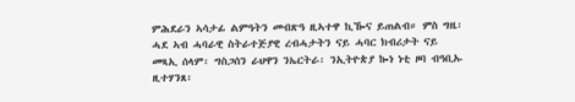ምሕደራን ኣሳታፊ ልምዓትን መብጽዓ ዚኣተዋ ኪዀና ይጠልብ። ምስ ግዜ፡ ሓደ ኣብ ሓባራዊ ስትራተጅያዊ ረብሓታትን ናይ ሓባር ክብሪታት ናይ መጻኢ ሰላም፡ ግስጋሰን ራህዋን ንኤርትራ፡ ንኢትዮጵያ ኰነ ነቲ ዞባ ብዓቢኡ ዚተሃንጸ፡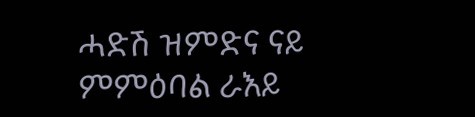ሓድሽ ዝምድና ናይ ምምዕባል ራእይ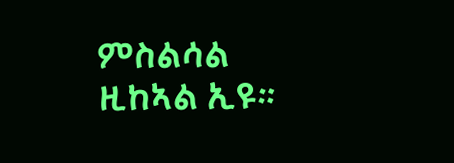ምስልሳል ዚከኣል ኢዩ።